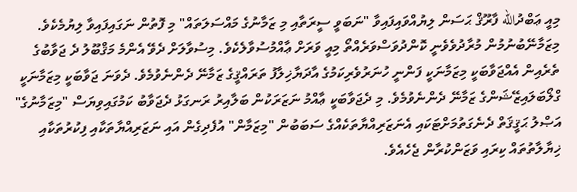މިއީ ޢަބްދުالله ފާރޫޤް ޙަސަން ލިޔުއްވައިފައިވާ "ނަބަވީ ސީރަތާއި މި ޒަމާނުގެ މައްސަލަތައް" މި ފޮތުން ނަގައިފައިވާ ލިޔުމެކެވެ.
މިޒަމާނޭބުނުމުން މުރާދުވެވެނީ ކޮންދުވަސްވަރެއްތޯ މިއީ ވަރަށް ޢާއްމުސުވާލެކެވެ. މިސުވާލަށް ދެވޭ އެންމެ މަޤްބޫލު ދެ ޖަވާބުގެ ތެރެއިން އެއްޖަވާބަކީ މިޒަމާނަކީ ފަންނީ ހުނަރުވެރިކަމުގެ އާދަޔާޚިލާފު ތަރައްޤީގެ ޒަމާނޭ ދެންނެވުމެވެ. ދެވަނަ ޖަވާބަކީ މިޒަމާނަކީ ގްލޯބަލައިޒޭޝަންގެ ޒަމާނޭ ދެންނެވުމެވެ. މި ދެޖަވާބަކީ ޢާއްމު ނަޒަރަކުން ބަލާއިރު ރަނގަޅު ދެޖަވާބު ކަމުގައިވިޔަސް "މިޒަމާނުގެ" އަޞްލު ޙަޤީޤަތް ދެނެގަތުމަށްޓަކައި އެނަޒަރިއްޔާތަކެއްގެ ސަބަބުން "މިޒަމާން" އުފެދިގެން އައި ނަޒަރިއްޔާތަކާއި ފިކުރުތަކާއި ޚިޔާލާތުތައް ކިރައި ވަޒަންކުރާން ޖެހެއެވެ.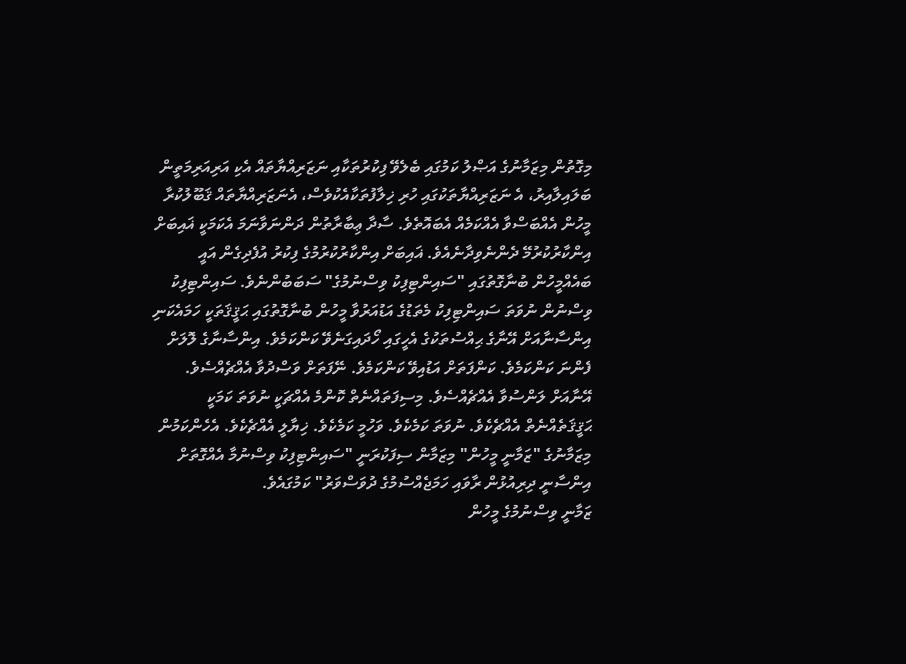މިގޮތުން މިޒަމާނުގެ އަޞްލު ކަމުގައި ބެލެވޭ ފިކުރުތަކާއި ނަޒަރިއްޔާތައް އެކި އަރިއަރިމަތީން ބަލައިލާއިރު، އެ ނަޒަރިއްޔާތަކުގައި ހުރި ޚިލާފުތަކާއެކުވެސް، އެނަޒަރިއްޔާތައް ޤަބޫލުކުރާ މީހުން އެއްބަސްވާ އެއްކަމެއް އެބައޮތެވެ. ސާދާ ޢިބާރާތުން ދަންނަވާނަމަ އެކަމަކީ ޣައިބަށް އިންކާރުކުރުމޭ ދެންނެވިދާނެއެވެ. ޣައިބަށް އިންކާރުކުރުމުގެ ފިކުރު އުފެދިގެން އައީ ބައެއްމީހުން ބުނާގޮތުގައި "ސައިންޓިފިކު ވިސްނުމުގެ" ސަބަބުންނެވެ. ސައިންޓިފިކު ވިސްނުން ނުވަތަ ސައިންޓިފިކު މެތަޑުގެ އަޑުއަރުވާ މީހުން ބުނާގޮތުގައި ޙަޤީޤަތަކީ ހަމައެކަނި އިންސާނާއަށް އޭނާގެ ޙިއްސުތަކުގެ އެހީގައި ހޯދައިގަނެވޭ ކަންކަމެވެ. އިންސާނާގެ ލޮލަށް ފެންނަ ކަންކަމެވެ. ކަންފަތަށް އަޑުއިވޭ ކަންކަމެވެ. ނޭފަތަށް ވަސްދުވާ އެއްޗެއްސެވެ. އޭނާއަށް ލަންސުވާ އެއްޗެއްސެވެ. މިސިފަތައްނެތް ކޮންމެ އެއްޗަކީ ނުވަތަ ކަމަކީ ޙަޤީޤަތެއްނެތް އެއްޗެކެވެ. ނުވަތަ ކަމެކެވެ. ވަހުމީ ކަމެކެވެ. ޚިޔާލީ އެއްޗެކެވެ. އެހެންކަމުން މިޒަމާނުގެ "ޒަމާނީ މީހުން" މިޒަމާން ސިފަކުރަނީ "ސައިންޓިފިކު ވިސްނުމާ އެއްގޮތަށް އިންސާނީ ދިރިއުޅުން ރާވައި ހަމަޖެއްސުމުގެ ދުވަސްވަރު" ކަމުގައެވެ.
ޒަމާނީ ވިސްނުމުގެ މީހުން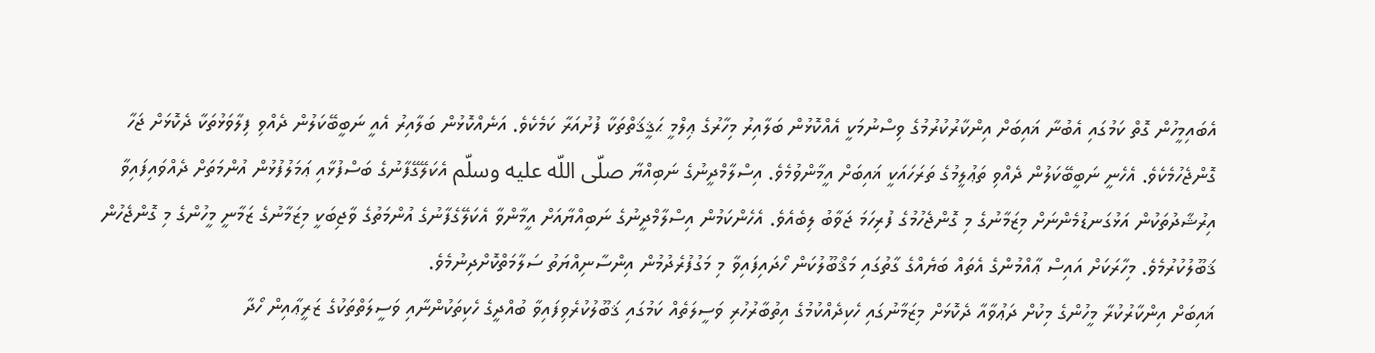އެބައިމީހުން ގޮތް ކަމުގައި އެބުނާ ޣައިބަށް އިންކާރުކުރުމުގެ ވިސްނުމަކީ އެއްކޮޅުން ބަލާއިރު މިހާރުގެ ޢިލްމީ ޙަޤީޤަތްތަކާ ފުށުއަރާ ކަމެކެވެ. އަނެއްކޮޅުން ބަލާއިރު އެއީ ނަބީބޭކަލުން ދެއްވި ފިލާވަޅުތަކާ ދެކޮޅަށް ޖަހާ ގޮންޖެހުމެކެވެ. އެހެނީ ނަބީބޭކަލުން ދެއްވި ތަޢުލީމުގެ ތަރަހައަކީ ޣައިބަށް އީމާންވުމެވެ. އިސްލާމްދީނުގެ ނަބިއްޔާ صلّى اللّه عليه وسلّم އެކަލޭގޭފާނުގެ ބަސްފުޅާއި ޢަމަލުފުޅުން އުންމަތަށް ދެއްވައިފައިވާ އިރުޝާދުތަކުން އަޅުގަނޑުމެންނަށް މިޒަމާނުގެ މި ގޮންޖެހުމުގެ ފުރިހަމަ ޖަވާބު ލިބެއެވެ. އެހެންކަމުން އިސްލާމްދީނުގެ ނަބިއްޔާއަށް އީމާންވާ އެކަލޭގެފާނުގެ އުންމަތުގެ ވާޖިބަކީ މިޒަމާނުގެ ޒަމާނީ މީހުންގެ މި ގޮންޖެހުން ޤަބޫލުކުރުމެވެ. މިހާރަކަށް އައިސް ޢާއްމުންގެ އެތައް ބަޔެއްގެ ގާތުގައި މަޤްބޫލުކަން ހޯދައިފައިވާ މި މަގުފުރެދުމުން އިންސާނިއްޔަތު ސަލާމަތްކޮށްދިނުމެވެ.
ޣައިބަށް އިންކާރުކުރާ މީހުންގެ މިކުށް ދަޢުވާއާ ދެކޮޅަށް މިޒަމާނުގައި ހެކިދެއްކުމުގެ އިތުބާރުހުރި ވަސީލަތެއް ކަމުގައި ޤަބޫލުކުރެވިފައިވާ ބުއްދީގެ ހެކިތަކުންނާއި ވަސީލަތްތަކުގެ ޒަރީޢާއިން ހޯދާ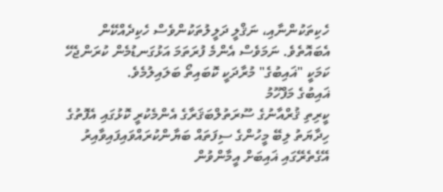ހެކިތަކުންނާއި، ނަޤްލީ ދަލީލުތަކުންވެސް ހެކިދެއްކޭން އެބައޮތެވެ. ނަމަވެސް އެންމެ ފުރަތަމަ އަޅުގަނޑުމެން ކުރަންޖެހޭ ކަމަކީ "ޣައިބުގެ" މުރާދަކީ ކޮބައިތޯ ބަލައިލުމެވެ.
ޣައިބުގެ މަފްހޫމު
ކީރިތި ޤުރްއާނުގެ ސޫރަތުލްބަޤަރާގެ އެންމެކުރީ ކޮޅުގައި އެފޮތުގެ ހިދާޔަތު ލިބޭ މީހުންގެ ސިފަތައް ބަޔާންކުރައްވައިފައިވާއިރު އޭގެތެރޭގައި ޣައިބަށް އީމާންވުން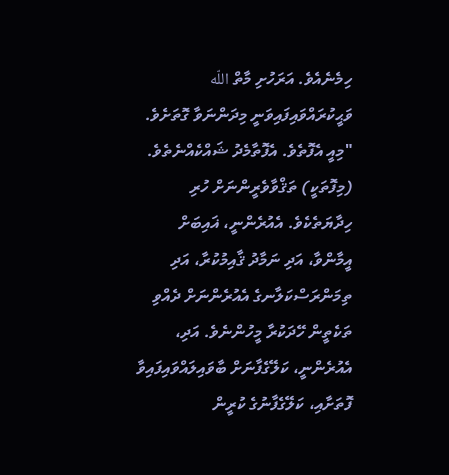ހިމެނެއެވެ. އަރަހުށި މާތް اللّه ވަޙީކުރައްވައިފައިވަނީ މިދަންނަވާ ގޮތަށެވެ.
"މިއީ އެފޮތެވެ. އެފޮތާމެދު ޝައްކެއްނެތެވެ. (މިފޮތަކީ) ތަޤްވާވެރީންނަށް ހުރި ހިދާޔަތެކެވެ. އެއުރެންނީ، ޣައިބަށް އީމާންވާ، އަދި ނަމާދު ޤާއިމުކުރާ، އަދި ތިމަންރަސްކަލާނގެ އެއުރެންނަށް ދެއްވި ތަކެތީން ހޭދަކުރާ މީހުންނެވެ. އަދި، އެއުރެންނީ، ކަލޭގެފާނަށް ބާވައިލައްވައިފައިވާ ފޮތަށާއި، ކަލޭގެފާނުގެ ކުރީން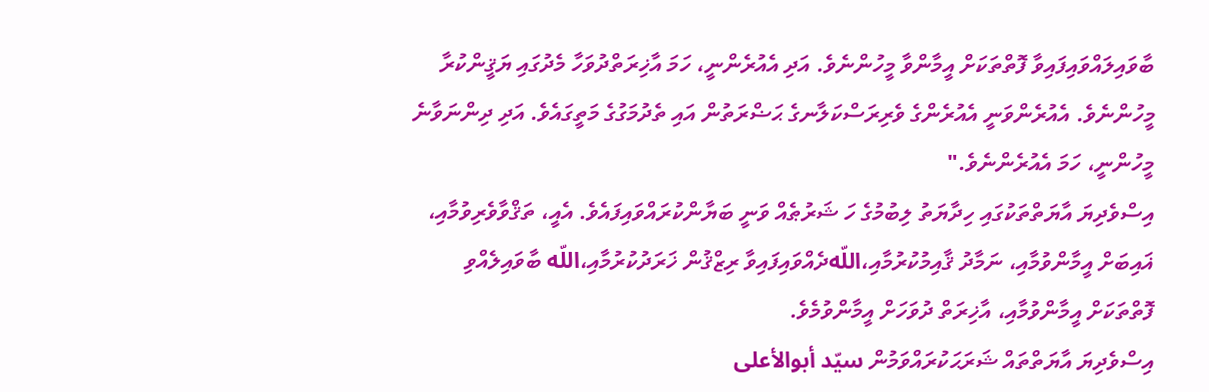ބާވައިލައްވައިފައިވާ ފޮތްތަކަށް އީމާންވާ މީހުންނެވެ. އަދި އެއުރެންނީ، ހަމަ އާޚިރަތްދުވަހާ މެދުގައި ޔަޤީންކުރާ މީހުންނެވެ. އެއުރެންވަނީ އެއުރެންގެ ވެރިރަސްކަލާނގެ ޙަޟްރަތުން އައި ތެދުމަގުގެ މަތީގައެވެ. އަދި ދިންނަވާނެ މީހުންނީ، ހަމަ އެއުރެންނެވެ."
އިސްވެދިޔަ އާޔަތްތަކުގައި ހިދާޔަތު ލިބުމުގެ ހަ ޝަރުޠެއް ވަނީ ބަޔާންކުރައްވައިފައެވެ. އެއީ، ތަޤްވާވެރިވުމާއި، ޣައިބަށް އީމާންވުމާއި، ނަމާދު ޤާއިމުކުރުމާއި،اللّهދެއްވައިފައިވާ ރިޒްޤުން ޚަރަދުކުރުމާއި،اللّه ބާވައިލެއްވި ފޮތްތަކަށް އީމާންވުމާއި، އާޚިރަތް ދުވަހަށް އީމާންވުމެވެ.
އިސްވެދިޔަ އާޔަތްތައް ޝަރަޙަކުރައްވަމުން سيّد أبوالأعلى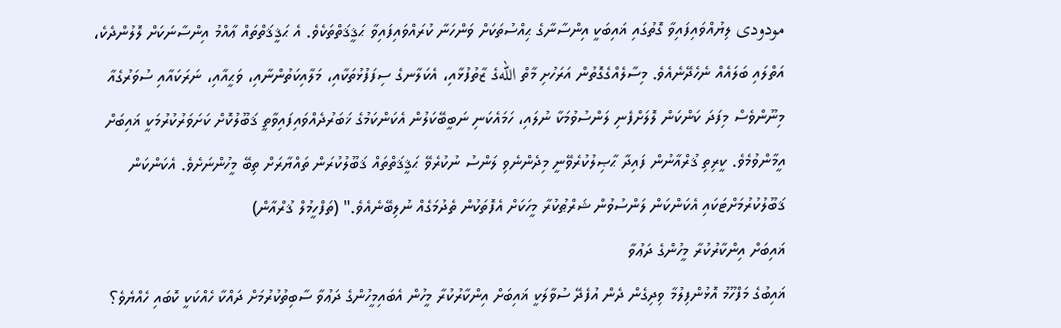مودودى ލިޔުއްވައިފައިވާ ގޮތުގައި ޣައިބަކީ އިންސާނާގެ ޙިއްސުތަކަށް ވަންހަނާ ކުރައްވައިފައިވާ ޙަޤީޤަތްތަކެވެ. އެ ޙަޤީޤަތްތައް ޢާއްމު އިންސާނަކަށް ލޮލުންދެކެ، އަތްލައި ބަލައެއް ނެހެދޭނެއެވެ. މިސާލެއްގެގޮތުން އަރަހުށި މާތް اللّهގެ ޒާތުފުޅާއި، އެކަލާނގެ ސިފަފުޅުތަކާއި، މަލާއިކަތުންނާއި، ވަޙީއާއި، ނަރަކައާއި ސުވަރުގެއާ މިނޫންވެސް މިފަދަ ކަންކަން ލޮލަށްފެނި ލަންސުވުމަކާ ނުލައި، ހަމައެކަނި ނަބީބޭކަލުން އެކަންކަމުގެ ޚަބަރުދެއްވައިފައިވާތީ ޤަބޫލުކޮށް ކަށަވަރުކުރުމަކީ ޣައިބަށް އީމާންވުމެވެ. ކީރިތި ޤުރްއާނުން ފައިދާ ޙާޞިލުކުރެވޭނީ މިދެންނެވި ލަންސު ނުކުރެވޭ ޙަޤީޤަތްތައް ޤަބޫލުކުރަން ތައްޔާރަށް ތިބޭ މީހުންނަށެވެ. އެކަންކަން ޤަބޫލުކުރުމަށްޓަކައި އެކަންކަން ލަންސުވުން ޝަރްޠުކުރާ މީހަކަށް އެފޮތަކުން ތެދުމަގެއް ނުލިބޭނެއެވެ." (ތަފްހީމުލް ޤުރްއާން)
ޣައިބަށް އިންކާރުކުރާ މީހުންގެ ދަޢުވާ
ޣައިބުގެ މަފްހޫމު އޮޅުންފިލުމާ ވިދިގެން ދެން އުފެދޭ ސުވާލަކީ ޣައިބަށް އިންކާރުކުރާ މީހުން އެބައިމީހުންގެ ދަޢުވާ ސާބިތުކުރުމަށް ދައްކާ ހެއްކަކީ ކޮބައި ހެއްޔެވެ؟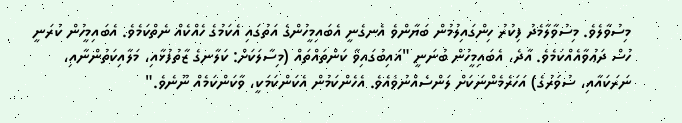މިސުވާލެވެ. މިސުވާލާމެދު ފިކުރު ހިންގައިލުމުން ބަޔާންވެ އެނގެނީ އެބައިމީހުންގެ އަތުގައި އެކަމުގެ ހެއްކެއް ނެތްކަމެވެ. އެބައިމީހުން ކުރަނީ ހުސް ދަޢުވާއެއްކަމެވެ. އާދެ، އެބައިމީހުން ބުނަނީ "ޣައިބުގައިވާ ކަންތައްތައް (މިސާލަކަށް: ކަލާނގެ ޒާތުފުޅާއި، މަލާއިކަތުންނާއި، ނަރަކައާއި، ސުވަރުގެ) އަހަރެމެންނަކަށް ލަންސެއްނުވެއެވެ. އެހެންކަމުން އެކަންކަމަކީ، ވާކަންކަމެއް ނޫނެވެ."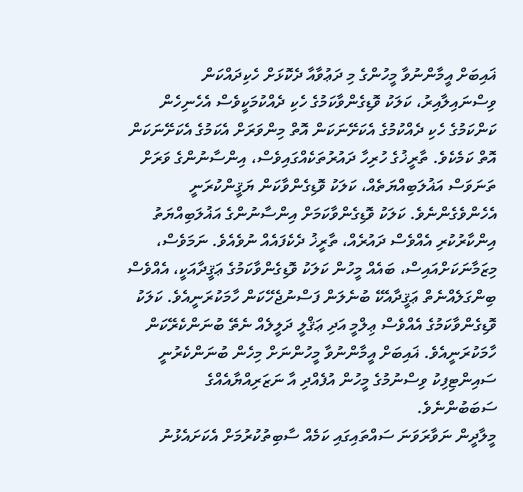ޣައިބަށް އީމާންނުވާ މީހުންގެ މި ދަޢުވާއާ ދެކޮޅަށް ހެކިދައްކަން ވިސްނައިލާއިރު، ކަލަކު ވޮޑިގެންވާކަމުގެ ހެކި ދެއްކުމަކީވެސް އެހެނިހެން ކަންކަމުގެ ހެކި ދެއްކުމުގެ އެކަށޭނަކަން އޮތް މިންވަރަށް އެކަމުގެ އެކަށޭނަކަން އޮތް ކަމެކެވެ. ތާރީޚުގެ ހުރިހާ ދައުރުތަކެއްގައިވެސް، އިންސާނުންގެ ވަރަށް ތަނަވަސް އަޣުލަބިއްޔަތެއް، ކަލަކު ވޮޑިގެންވާކަން ޔަޤީންކުރަނީ އެހެންވެގެންނެވެ. ކަލަކު ވޮޑިގެންވާކަމަށް އިންސާނުންގެ އަޣުލަބިއްޔަތު އިންކާރުކުރި އެއްވެސް ދައުރެއް، ތާރީޚު ދެކެފައެއް ނުވެއެވެ. ނަމަވެސް، މިޒަމާނަކަށްއައިސް، ބައެއް މީހުން ކަލަކު ވޮޑިގެންވާކަމުގެ ޢަޤީދާއަކީ، އެއްވެސް ބިންގަލެއްނެތް ޢަޤީދާއެކޭ ބުނެލަން ފަސްނުޖެހޭކަން ހާމަކުރަނީއެވެ. ކަލަކު ވޮޑިގެންވާކަމުގެ އެއްވެސް ޢިލްމީ އަދި ޢަޤްލީ ދަލީލެއް ނެތޭ ބުނަންކެރޭކަން ހާމަކުރަނީއެވެ. ޣައިބަށް އީމާންނުވާ މީހުންނަށް މިހެން ބުނަންކެރުނީ ސައިންޓިފިކު ވިސްނުމުގެ މީހުން އުފެއްދި އާ ނަޒަރިއްޔާއެއްގެ ސަބަބުންނެވެ.
މީލާދީން ނަވާރަވަނަ ސައްތައިގައި ކަމެއް ސާބިތުކުރުމަށް އެކަށައެޅުނު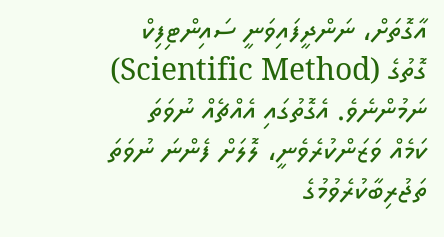އާގޮތަށް، ނަންދީފައިވަނީ ސައިންޓިފިކް ގޮތުގެ (Scientific Method) ނަމުންނެވެ. އެގޮތުގައި އެއްޗެއް ނުވަތަ ކަމެއް ވަޒަންކުރެވެނީ، ލޮލަށް ފެންނަ ނުވަތަ ތަޖުރިބާކުރެވުމުގެ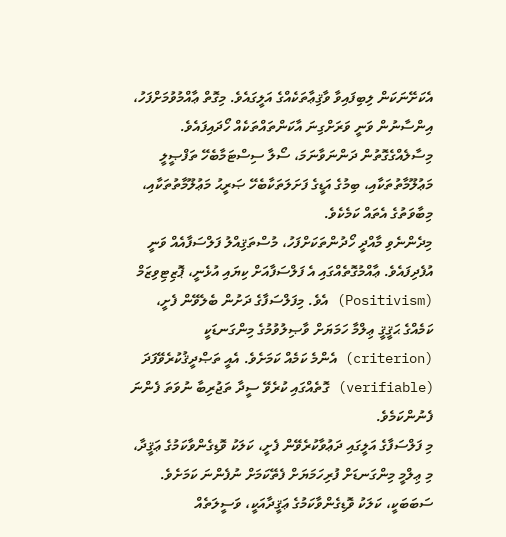އެކަށޭނަކަން ލިބިފައިވާ ވާޤިޢާތަކެއްގެ އަލީގައެވެ. މިގޮތް ޢާއްމުވުމަށްފަހު، އިންސާނުން ވަނީ ވަރަށްގިނަ އާކަންތައްތަކެއް ހޯދައިފައެވެ. މިސާލެއްގެގޮތުން ދަންނަވާނަމަ، ސޯލާ ސިސްޓަމާބެހޭ ތަފްޞީލީ މަޢުލޫމާތުތަކާއި، ބިމުގެ އަޑީގެ ފަށަލަތަކާބެހޭ ޞަރީޙު މަޢުލޫމާތުތަކާއި، މިބާވަތުގެ އެތައް ކަމެކެވެ.
މިދެންނެވި މާއްދީ ހޯދުންތަކަށްފަހު، މުސްތަޤިއްލު ފަލްސަފާއެއް ވަނީ އުފެދިފައެވެ. ޢާއްމުގޮތެއްގައި އެ ފަލްސަފާއަށް ކިޔައި އުޅެނީ، ޕޮޒިޓިވިޒަމް (Positivism) އެވެ. މިފަލްސަފާގެ ދަށުން ބެލެވޭން ފެށީ، ކަމެއްގެ ޙަޤީޤީ ޢިލްމާ ހަމަޔަށް ވާޞިލުވުމުގެ މިންގަނޑަކީ (criterion) އެންމެ ކަމެއް ކަމަށެވެ. އެއީ ތަޞްދީޤުކުރެވޭފަދަ (verifiable) ގޮތެއްގައި ކުރެވޭ ސީދާ ތަޖުރިބާ ނުވަތަ ފެންނަ ފެނުންކަމެވެ.
މި ފަލްސަފާގެ އަލީގައި ދަޢުވާކުރެވޭން ފެށީ، ކަލަކު ވޮޑިގެންވާކަމުގެ ޢަޤީދާ، މި ޢިލްމީ މިންގަނޑަށް ފުރިހަމަޔަށް ފެތޭކަމަށް ނުފެންނަ ކަމަށެވެ. ސަބަބަކީ، ކަލަކު ވޮޑިގެންވާކަމުގެ ޢަޤީދާއަކީ، ވަސީލަތެއް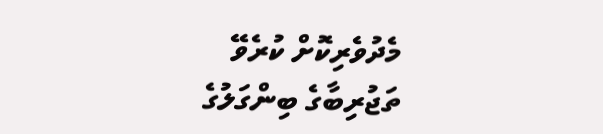މެދުވެރިކޮށް ކުރެވޭ ތަޖުރިބާގެ ބިންގަލުގެ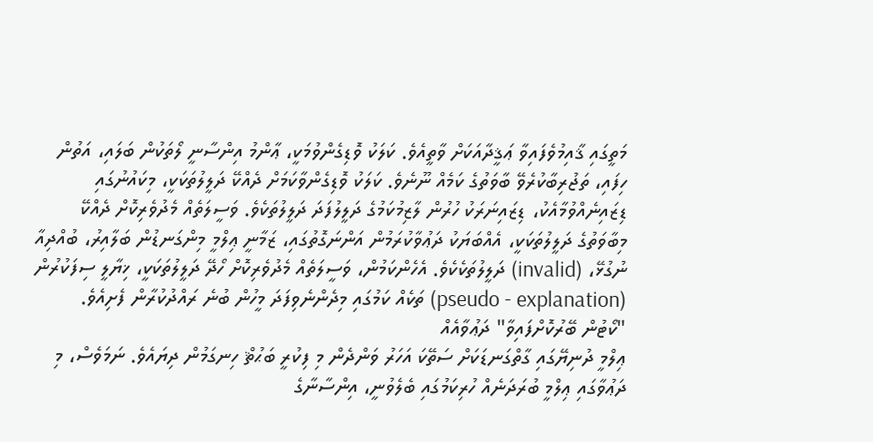މަތީގައި ޤާއިމުވެފައިވާ ޢަޤީދާއަކަށް ވާތީއެވެ. ކަލަކު ވޮޑިގެންވުމަކީ، ޢާންމު އިންސާނީ ލޯތަކުން ބަލައި، އަތުން ހިފައި، ތަޖުރިބާކުރެވޭ ބާވަތުގެ ކަމެއް ނޫނެވެ. ކަލަކު ވޮޑިގެންވާކަމަށް ދެއްކޭ ދަލީލުތަކަކީ، މިކައުނުގައި ޑިޒައިނެއްވުމާއެކު، ޑިޒައިނަރަކު ހުރުން ލާޒިމުކަމުގެ ދަލީލުފަދަ ދަލީލުތަކެވެ. ވަސީލަތެއް މެދުވެރިކޮށް ދެއްކޭ މިބާވަތުގެ ދަލީލުތަކަކީ، އެއްބަޔަކު ދަޢުވާކުރަމުން އަންނަގޮތުގައި، ޒަމާނީ ޢިލްމީ މިންގަނޑުން ބަލާއިރު، ބުއްދިއާ ނުގުޅޭ، (invalid) ދަލީލުތަކެކެވެ. އެހެންކަމުން، ވަސީލަތެއް މެދުވެރިކޮށް ހޯދޭ ދަލީލުތަކަކީ، ޚިޔާލީ ސިފަކުރުން (pseudo - explanation) ތަކެއް ކަމުގައި މިދެންނެވިފަދަ މީހުން ބުނެ ރައްދުކުރާން ފެށިއެވެ.
"ކޯޓުން ބޭރުކޮށްފައިވާ" ދަޢުވާއެއް
ޢިލްމީ ދުނިޔޭގައި ގާތްގަނޑަކަށް ސަތޭކަ އަހަރު ވަންދެން މި ފިކުރީ ބަޙުޘް ހިނގަމުން ދިޔައެވެ. ނަމަވެސް، މި ދަޢުވާގައި ޢިލްމީ ބުރަދަނެއް ހުރިކަމުގައި ބެލެވުނީ، އިންސާނާގެ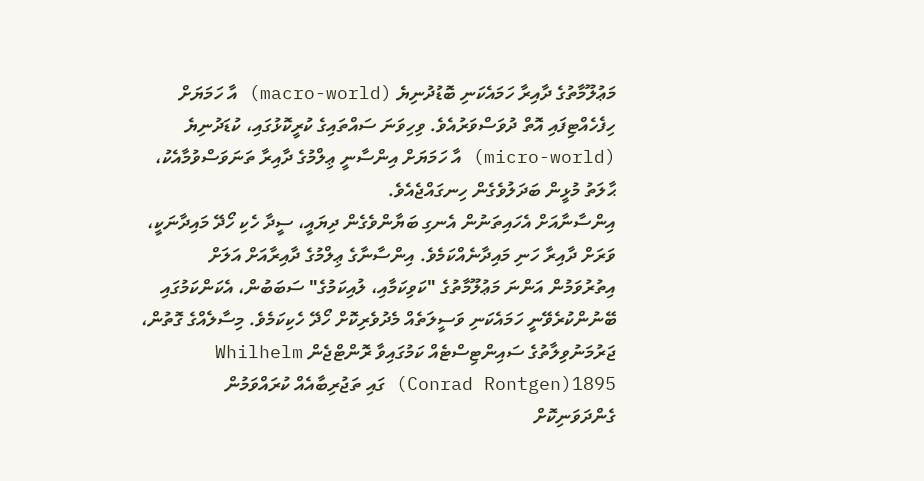މަޢުލޫމާތުގެ ދާއިރާ ހަމައެކަނި ބޮޑުދުނިޔެ (macro-world) އާ ހަމަޔަށް ހިފެހެއްޓިފައި އޮތް ދުވަސްވަރުއެވެ. ވިހިވަނަ ސައްތައިގެ ކުރީކޮޅުގައި، ކުޑަދުނިޔެ (micro-world) އާ ހަމަޔަށް އިންސާނީ ޢިލްމުގެ ދާއިރާ ތަނަވަސްވުމާއެކު، ޙާލަތު މުޅީން ބަދަލުވެގެން ހިނގައްޖެއެވެ.
އިންސާނާއަށް އެހައިތަނުން އެނގި ބަޔާންވެގެން ދިޔައީ، ސީދާ ހެކި ހޯދޭ މައިދާނަކީ، ވަރަށް ދާއިރާ ހަނި މައިދާނެއްކަމެވެ. އިންސާނާގެ ޢިލްމުގެ ދާއިރާއަށް އަލަށް އިތުރުވަމުން އަންނަ މަޢުލޫމާތުގެ "ކަވިކަމާއި، ލުއިކަމުގެ" ސަބަބުން، އެކަންކަމުގައި ބޭނުންކުރެވޭނީ ހަމައެކަނި ވަސީލަތެއް މެދުވެރިކޮށް ހޯދޭ ހެކިކަމެވެ. މިސާލެއްގެ ގޮތުން، ޖަރުމަނުވިލާތުގެ ސައިންޓިސްޓެއް ކަމުގައިވާ ރޮންޓްޖެން Whilhelm Conrad Rontgen)1895) ގައި ތަޖުރިބާއެއް ކުރައްވަމުން ގެންދަވަނިކޮށް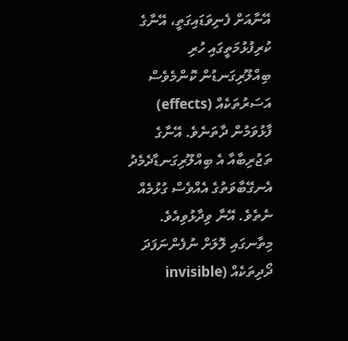އޭނާއަށް ފެނިވަޑައިގަތީ، އޭނާގެ ކުރިފުޅުމަތީގައި ހުރި ބިއްލޫރިގަނޑުން ކޮންމެވެސް އަސަރުތަކެއް (effects) ފާޅުވަމުން ދާތަނެވެ. އޭނާގެ ތަޖުރިބާއާ އެ ބިއްލޫރިގަނޑާދެމެދު އެނގޭބާވަތުގެ އެއްވެސް ގުޅުމެއް ނެތެވެ. އޭނާ ވިދާޅުވިއެވެ. މިތާނގައި ލޮލަށް ނުފެންނަފަދަ ދޯދިތަކެއް (invisible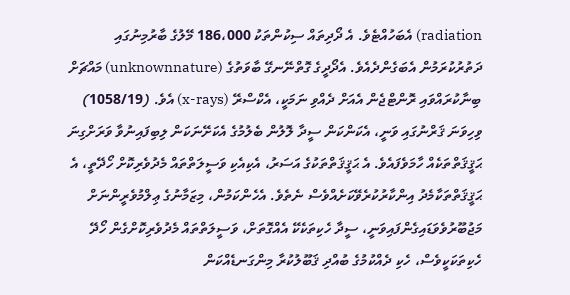radiation) އެބަހުއްޓެވެ. އެ ދޯދިތައް ސިކުންތަކު 186،000 މޭލުގެ ބާރުމިނުގައި ދަތުރުކުރަމުން އެބަގެންދެއެވެ. އެދޯދީގެ ގޮތްނޭނގޭ ބާވަތުގެ (unknownnature) މައްޗަށް ބިނާކުރައްވައި ރޮންޓްޖެން އެއަށް ދެއްވި ނަމަކީ، އެކްސްރޭ (x-rays) އެވެ. (1058/19)
ވިހިވަނަ ޤަރްނުގައި ވަނީ، އެކަންކަން ސީދާ ލޮލުން ބެލުމުގެ އެކަށޭނަކަން ލިބިފައިނުވާ ވަރަށްގިނަ ޙަޤީޤަތްތަކެއް ހާމަވެފައެވެ. އެ ޙަޤީޤަތްތަކުގެ އަސަރު، އެކިއެކި ވަސީލަތްތައް މެދުވެރިކޮށް ހޯދޭތީ، އެ ޙަޤީޤަތްތަކާމެދު އިންކާރުކުރެވޭކަށެއްވެސް ނެތެވެ. އެހެންކަމުން، މިޒަމާނުގެ ޢިލްމުވެރީންނަށް މަޖުބޫރުވެވަޑައިގެންފައިވަނީ، ސީދާ ހެކިތަކެކޭ އެއްގޮތަށް، ވަސީލަތްތައް މެދުވެރިކޮށްގެން ހޯދޭ ހެކިތަކަކީވެސް، ހެކި ދެއްކުމުގެ ބުއްދި ޤަބޫލުކުރާ މިންގަނޑެއްކަން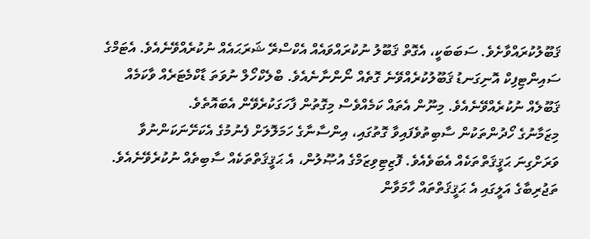ޤަބޫލުކުރައްވާށެވެ. ސަބަބަކީ، އެގޮތް ޤަބޫލު ނުކުރައްވައެއް އެކްސްރޭ ޝަރަޙައެއް ނުކުރެއްވޭނެއެވެ. އެޓަމްގެ ސައިންޓިފިކް އޮނިގަނޑު ޤަބޫލުކުރެއްވޭނެ ގޮތެއް ނޯންނާނެއެވެ. ބްލެކްހޯލް ނުވަތަ ޑާކްމެޓަރެއް ވާކަމެއް ޤަބޫލެއް ނުކުރެއްވޭނެއެވެ. މިނޫން އެތައް ކަމެއްވެސް މިގޮތުން ފާހަގަކުރެވޭން އެބައޮތެވެ.
މިޒަމާނުގެ ހޯދުންތަކުން ސާބިތުވެފައިވާ ގޮތުގައި، އިންސާނާގެ ހަމަލޮލަށް ފެނުމުގެ އެކަށޭނަކަންނުވާ ވަރަށްގިނަ ޙަޤީޤަތްތަކެއް އެބަވެއެވެ. ފޮޒިޓިވިޒަމްގެ އުޞޫލުން، އެ ޙަޤީޤަތްތަކެއް ސާބިތެއް ނުކުރެވޭނެއެވެ. ތަޖުރިބާގެ އަލީގައި އެ ޙަޤީޤަތްތައް ހާމަވާން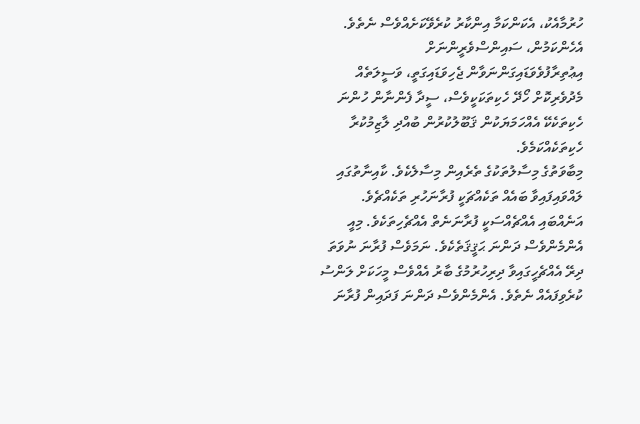ހުރުމާއެކު، އެކަންކަމާ އިންކާރު ކުރެވޭކަށެއްވެސް ނެތެވެ. އެހެންކަމުން، ސައިންސްވެރީންނަށް އިޢުތިރާފުވެވަޑައިގަންނަވާން ޖެހިވަޑައިގަތީ، ވަސީލަތެއް މެދުވެރިކޮށް ހޯދޭ ހެކިތަކަކީވެސް، ސީދާ ފެންނާން ހުންނަ ހެކިތަކެކޭ އެއްހަމަޔަކުން ޤަބޫލުކުރުން ބުއްދި ލާޒިމުކުރާ ހެކިތަކެއްކަމެވެ.
މިބާވަތުގެ މިސާލުތަކުގެ ތެރެއިން މިސާލެކެވެ. ކާއިނާތުގައި ލައްވައިފައިވާ ބައެއް ތަކެއްޗަކީ ފުރާނަހުރި ތަކެއްޗެވެ. އަނެއްބައި އެއްޗެއްސަކީ ފުރާނަނެތް އެއްޗެހިތަކެވެ. މިއީ އެންމެންވެސް ދަންނަ ޙަޤީޤަތެކެވެ. ނަމަވެސް ފުރާނަ ނުވަތަ ދިރޭ އެއްޗެހީގައިވާ ދިރިހުރުމުގެ ބާރު އެއްވެސް މީހަކަށް ލަންސު ކުރެވިފައެއް ނެތެވެ. އެންމެންވެސް ދަންނަ ފަދައިން ފުރާނަ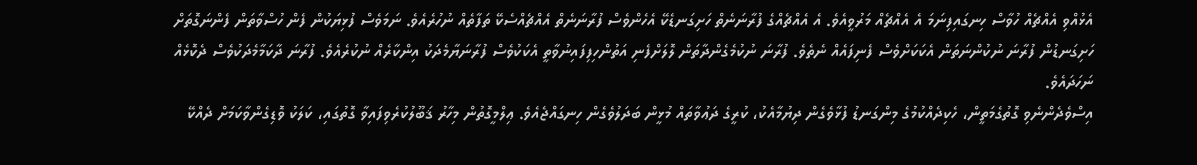އެޅުއްވި އެއްޗެއް ހުވާސް ހިނގައިފިނަމަ އެ އެއްޗެއް މަރުވީއެވެ. އެ އެއްޗެއްގެ ފުރާނަނެތް ހަށިގަނޑެކޭ އެހެންވެސް ފުރާނަނެތް އެއްޗެއްސެކޭ ތަފާތެއް ނުހުރެއެވެ. ނަމަވެސް ފުޅިޔަކުން ފެން ހުސްވާތަން ފެންނަގޮތަށް ހަށިގަނޑުން ފުރާނަ ނުކުންނަތަން އެކަކަށްވެސް ފެނިފައެއް ނެތެވެ. ފުރާނަ ނުކުމެގެންދާތަން ލޮލަށްފެނި އަތުންހިފިފައިނުވާތީ އެކަކުވެސް ފުރާނަޔާމެދަކު އިންކާރެއް ނުކުރެއެވެ. ފުރާނަ ދާކަމާމެދަކުވެސް ދެކޮޅެއް ނަހަދައެވެ.
އިސްވެދެންނެވި ގޮތުގެމަތީން، ހެކިދެއްކުމުގެ މިންގަނޑު ފުޅާވެގެން ދިޔުމާއެކު، ކުރީގެ ދަޢުވާތައް މުޅީން ބަދަލުވެގެން ހިނގައްޖެއެވެ. ޢިލްމީގޮތުން މިހާރު ޤަބޫލުކުރެވިފައިވާ ގޮތުގައި، ކަލަކު ވޮޑިގެންވާކަމަށް ދެއްކޭ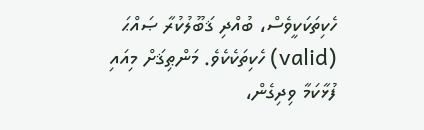ހެކިތަކަކީވެސް، ބުއްދި ޤަބޫލުކުރާ ޞައްޙަ (valid) ހެކިތަކެކެވެ. މަންޠިޤަށް މިއައި ފުޅާކަމާ ވިދިގެން،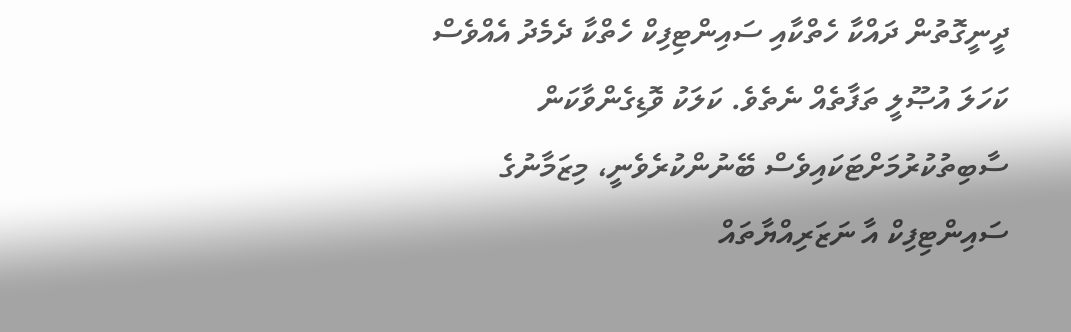ދީނީގޮތުން ދައްކާ ހެތްކާއި ސައިންޓިފިކް ހެތްކާ ދެމެދު އެއްވެސް ކަހަލަ އުޞޫލީ ތަފާތެއް ނެތެވެ. ކަލަކު ވޮޑިގެންވާކަން ސާބިތުކުރުމަށްޓަކައިވެސް ބޭނުންކުރެވެނީ، މިޒަމާނުގެ ސައިންޓިފިކް އާ ނަޒަރިއްޔާތައް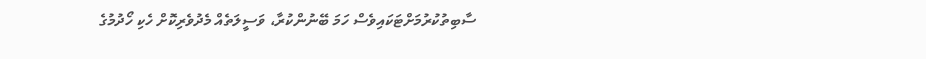ސާބިތުކުރުމަށްޓަކައިވެސް ހަމަ ބޭނުންކުރާ، ވަސީލަތެއް މެދުވެރިކޮށް ހެކި ހޯދުމުގެ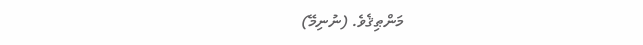މަންޠިޤެވެ. (ނުނިމޭ)